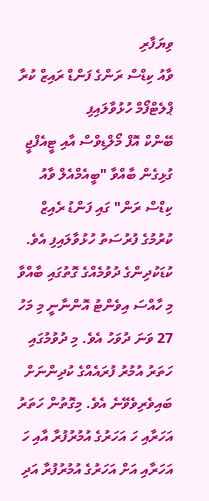ވިޔަފާރި
ވާއު ކިޑްސް ރަންގެ ފަންޑް ރައިޒް ކުރާ ޕްލެޓްފޯމް ހުޅުވާލައިފި
ބޭންކް އޮފް މޯލްޑިވްސް އާއި ޓީއެފްޖީ ގުޅިގެން ބާއްވާ "ބީއެމްއެލް ވާއު ކިޑްސް ރަން" ގައި ފަންޑު ރެއިޒް ކުރުމުގެ ފުރުސަތު ހުޅުވާލައިފި އެވެ.
ކުޑަކުދިންގެ ދުވުމެއްގެ ގޮތުގައި ބާއްވާ މި ހާއްސަ އިވެންޓު އޮންނާނީ މި މަހު 27 ވަނަ ދުވަހު އެވެ. މި ދުވުމުގައި ހަތަރު އުމުރު ފުރައެއްގެ ކުދިންނަށް ބައިވެރިވެވޭނެ އެވެ. މިގޮތުން ހަތަރު އަހަރާއި ހަ އަހަރުގެ އުމުރުފުރާ އާއި ހަ އަހަރާއި އަށް އަހަރުގެ އުމުރުފުރާ އަދި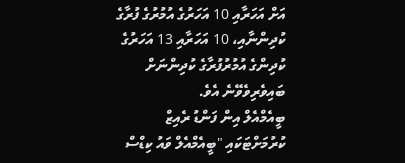އަށް އަހަރާއި 10 އަހަރުގެ އުމުރުގެ ފުރާގެ ކުދިންނާއި، 10 އަހަރާއި 13 އަހަރުގެ ކުދިންގެ އުމުރުފުރާގެ ކުދިންނަށް ބައިވެރިވެވޭނެ އެވެ.
ބީއެމްއެލް އިން ފަންޑު ރެއިޒް ކުރުމަށްޓަކައި "ބީއެމްއެލް ވައު ކިޑްސް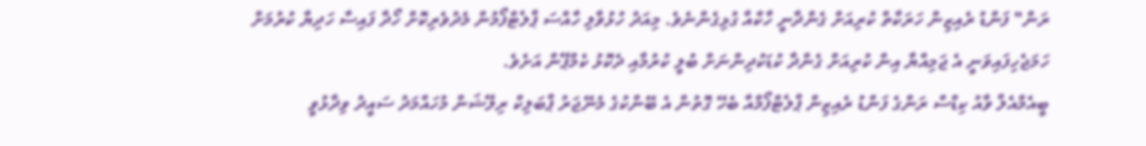ރަން" ފަންޑު ރެއިޒިން ހަރަކާތް ކުރިއަށް ގެންދާނީ ހާކްއާ ގުޅިގެންނެވެ. މިއަދު ހުޅުވާލި ހާއްސަ ޕްލެޓްފޯމުން މެދުވެރިކޮށް ހޯދާ ފައިސާ ހަދިޔާ ކުރުމަށް ހަމަޖެހިފައިވަނީ އެ ޖަމިއްޔާ އިން ކުރިއަށް ގެންދާ ކުޑަކުދިންނަށް ބުލީ ކުރުމާއި ދެކޮޅު ކެމްޕޭން އަށެވެ.
ބީއެމްއެލް ވާއު ކިޑްސް ރަންގެ ފަންޑު ރެއިޒިން ޕްލެޓްފޯމްއާ ބެހޭ ގޮތުން އެ ބޭންކުގެ މެނޭޖަރު ޕްބަލިކް ރިލޭޝަން މުހައްމަދު ސައީދު ވިދާޅުވީ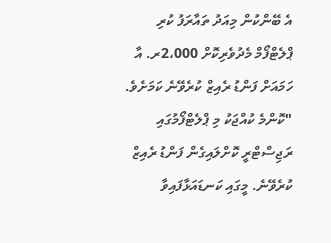އެ ބޭންކުން މިއަދު ތައާރަފު ކުރި ޕްލެޓްފޯމް މެދުވެރިކޮށް 2،000ރ. އާ ހަމައަށް ފަންޑު ރެއިޒް ކުރެވޭނެ ކަމަށެވެ.
"ކޮންމެ ކުއްޖަކު މި ޕްލެޓްފޯމުގައި ރަޖިސްޓްރީ ކޮށްލައިގެން ފަންޑު ރެއިޒް ކުރެވޭނެ. މީގައި ކަނޑައަޅާފައިވާ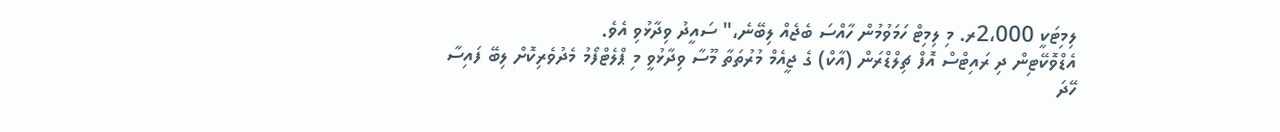ލިމިޓަކީ 2،000ރ. މި ލިމިޓް ހަމަވުމުން ހާއްސަ ބެޖެއް ލިބޭނެ،" ސައީދު ވިދާޅުވި އެވެ.
އެޑްވޮކޭޓިން ދި ރައިޓްސް އޮފް ޗިލްޑްރަން (އާކް) ގެ ޖީއެމް މުރުތަތާ މޫސާ ވިދާޅުވީ މި ޕްލެޓްފޯމު މެދުވެރިކޮށް ލިބޭ ފައިސާ ހޭދަ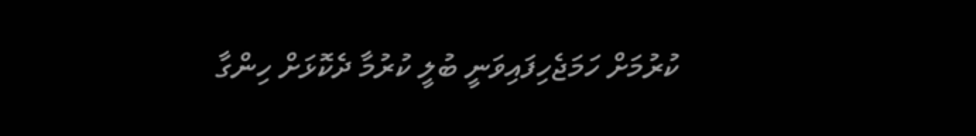ކުރުމަށް ހަމަޖެހިފައިވަނީ ބުލީ ކުރުމާ ދެކޮޅަށް ހިންގާ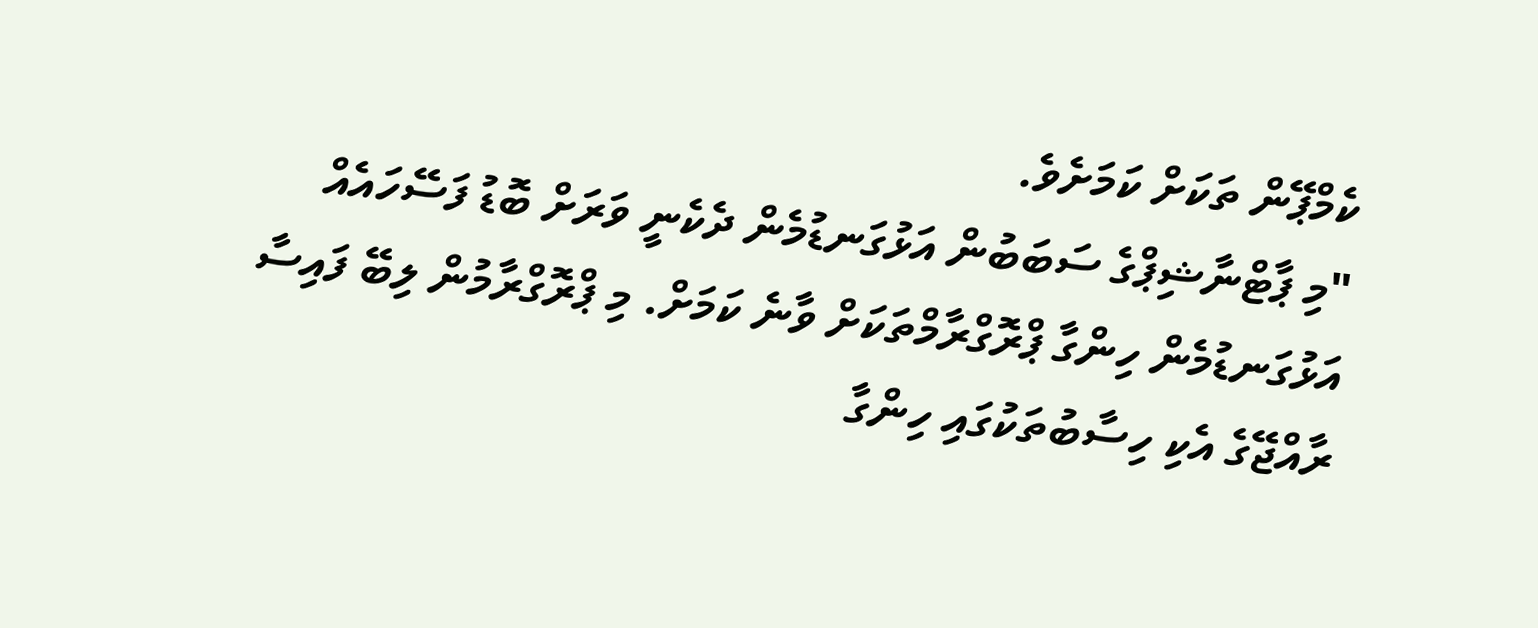ކެމްޕޭން ތަކަށް ކަމަށެވެ.
"މި ޕާޓްނާޝިޕްގެ ސަބަބުން އަޅުގަނޑުމެން ދެކެނީ ވަރަށް ބޮޑު ފަސޭހައެއް އަޅުގަނޑުމެން ހިންގާ ޕްރޮގްރާމްތަކަށް ވާނެ ކަމަށް. މި ޕްރޮގްރާމުން ލިބޭ ފައިސާ ރާއްޖޭގެ އެކި ހިސާބުތަކުގައި ހިންގާ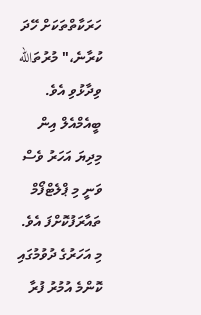ހަރަކާތްތަކަށް ހޭދަ ކުރާނެ،" މުރުތަالله ވިދާޅުވި އެވެ.
ބީއެމްއެލް އިން މިދިޔަ އަހަރު ވެސް ވަނީ މި ޕްލެޓްފޯމް ތައާރަފުކޮށްފަ އެވެ. މި އަހަރުގެ ދުވުމުގައި ކޮންމެ އުމުރު ފުރާ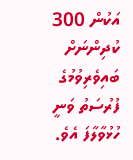އަކުން 300 ކުދިންނަށް ބައިވެރިވުމުގެ ފުރުސަތު ވަނީ ހުޅުވާލާފަ އެވެ.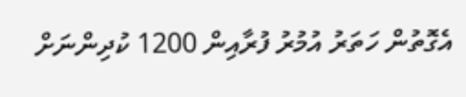އެގޮތުން ހަތަރު އުމުރު ފުރާއިން 1200 ކުދިންނަށް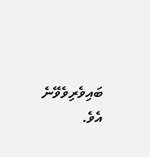ބައިވެރިވެވޭނެ އެވެ.